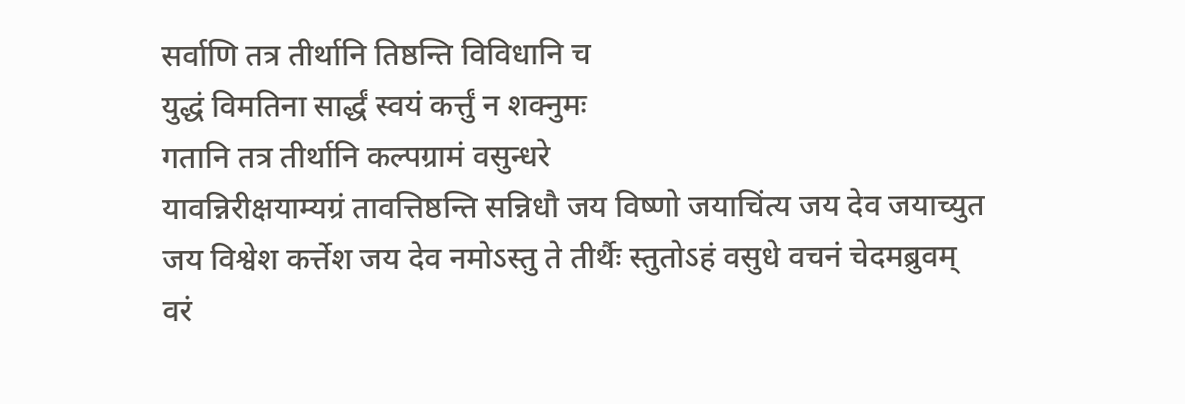सर्वाणि तत्र तीर्थानि तिष्ठन्ति विविधानि च
युद्धं विमतिना सार्द्धं स्वयं कर्त्तुं न शक्नुमः
गतानि तत्र तीर्थानि कल्पग्रामं वसुन्धरे
यावन्निरीक्षयाम्यग्रं तावत्तिष्ठन्ति सन्निधौ जय विष्णो जयाचिंत्य जय देव जयाच्युत
जय विश्वेश कर्त्तेश जय देव नमोऽस्तु ते तीर्थैः स्तुतोऽहं वसुधे वचनं चेदमब्रुवम्
वरं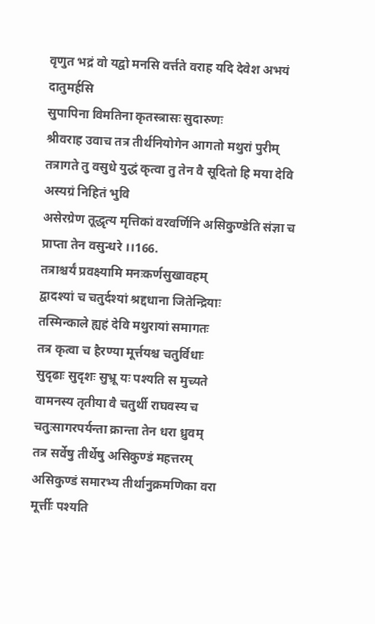वृणुत भद्रं वो यद्वो मनसि वर्त्तते वराह यदि देवेश अभयं दातुमर्हसि
सुपापिना विमतिना कृतस्त्रासः सुदारुणः
श्रीवराह उवाच तत्र तीर्थनियोगेन आगतो मथुरां पुरीम्
तत्रागते तु वसुधे युद्धं कृत्वा तु तेन वै सूदितो हि मया देवि अस्यग्रं निहितं भुवि
असेरग्रेण तूद्धृत्य मृत्तिकां वरवर्णिनि असिकुण्डेति संज्ञा च प्राप्ता तेन वसुन्धरे ।।166.
तत्राश्चर्यं प्रवक्ष्यामि मनःकर्णसुखावहम्
द्वादश्यां च चतुर्दश्यां श्रद्दधाना जितेन्द्रियाः
तस्मिन्काले ह्यहं देवि मथुरायां समागतः
तत्र कृत्वा च हैरण्या मूर्त्तयश्च चतुर्विधाः
सुदृढाः सुदृशः सुभ्रू यः पश्यति स मुच्यते
वामनस्य तृतीया वै चतुर्थी राघवस्य च
चतुःसागरपर्यन्ता क्रान्ता तेन धरा ध्रुवम्
तत्र सर्वेषु तीर्थेषु असिकुण्डं महत्तरम्
असिकुण्डं समारभ्य तीर्थानुक्रमणिका वरा
मूर्त्तीः पश्यति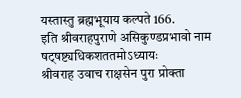यस्तास्तु ब्रह्मभूयाय कल्पते 166.
इति श्रीवराहपुराणे असिकुण्डप्रभावो नाम षट्षष्ट्यधिकशततमोऽध्यायः
श्रीवराह उवाच राक्षसेन पुरा प्रोक्ता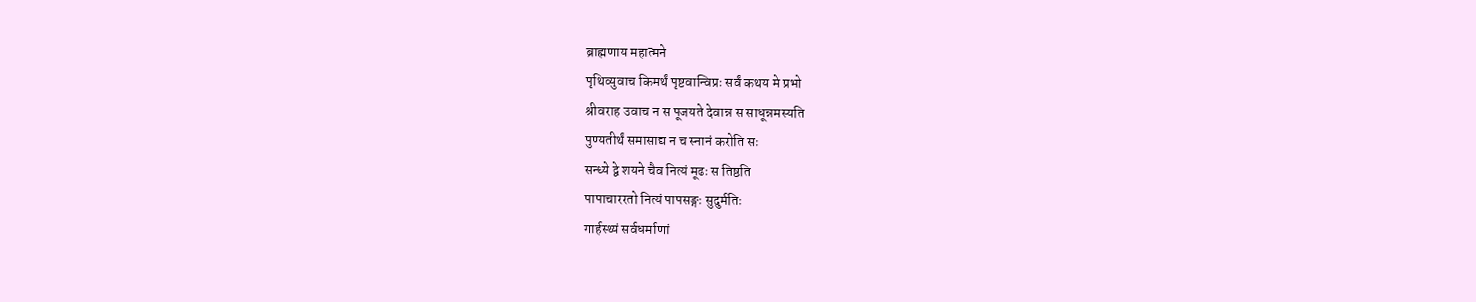ब्राह्मणाय महात्मने
पृथिव्युवाच किमर्थं पृष्टवान्विप्रः सर्वं कथय मे प्रभो
श्रीवराह उवाच न स पूजयते देवान्न स साधून्नमस्यति
पुण्यतीर्थं समासाद्य न च स्नानं करोति सः
सन्ध्ये द्वे शयने चैव नित्यं मूढः स तिष्ठति
पापाचाररतो नित्यं पापसङ्गः सुदुर्मतिः
गार्हस्थ्यं सर्वधर्माणां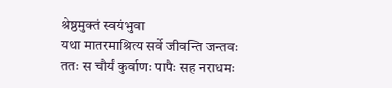श्रेष्ठमुक्तं स्वयंभुवा
यथा मातरमाश्रित्य सर्वे जीवन्ति जन्तवः
ततः स चौर्यं कुर्वाणः पापैः सह नराधमः